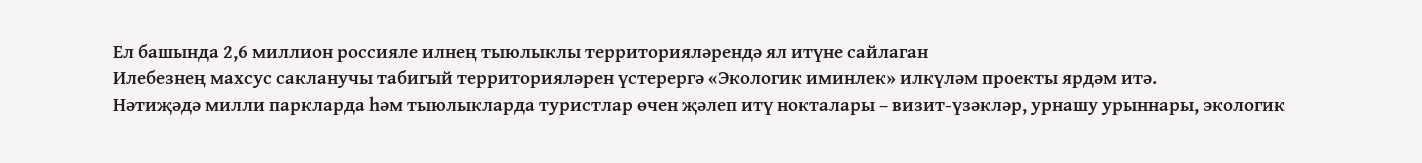Ел башында 2,6 миллион россияле илнең тыюлыклы территорияләрендә ял итүне сайлаган
Илебезнең махсус сакланучы табигый территорияләрен үстерергә «Экологик иминлек» илкүләм проекты ярдәм итә.
Нәтиҗәдә милли паркларда һәм тыюлыкларда туристлар өчен җәлеп итү нокталары – визит-үзәкләр, урнашу урыннары, экологик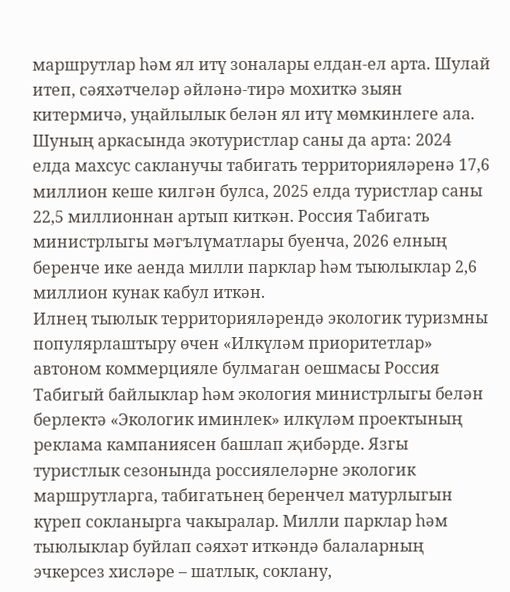маршрутлар һәм ял итү зоналары елдан-ел арта. Шулай итеп, сәяхәтчеләр әйләнә-тирә мохиткә зыян китермичә, уңайлылык белән ял итү мөмкинлеге ала. Шуның аркасында экотуристлар саны да арта: 2024 елда махсус сакланучы табигать территорияләренә 17,6 миллион кеше килгән булса, 2025 елда туристлар саны 22,5 миллионнан артып киткән. Россия Табигать министрлыгы мәгълүматлары буенча, 2026 елның беренче ике аенда милли парклар һәм тыюлыклар 2,6 миллион кунак кабул иткән.
Илнең тыюлык территорияләрендә экологик туризмны популярлаштыру өчен «Илкүләм приоритетлар» автоном коммерцияле булмаган оешмасы Россия Табигый байлыклар һәм экология министрлыгы белән берлектә «Экологик иминлек» илкүләм проектының реклама кампаниясен башлап җибәрде. Язгы туристлык сезонында россиялеләрне экологик маршрутларга, табигатьнең беренчел матурлыгын күреп сокланырга чакыралар. Милли парклар һәм тыюлыклар буйлап сәяхәт иткәндә балаларның эчкерсез хисләре – шатлык, соклану,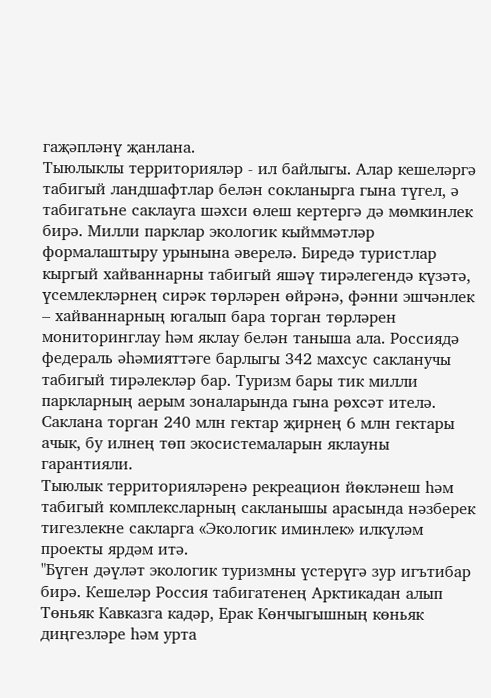гаҗәпләнү җанлана.
Тыюлыклы территорияләр - ил байлыгы. Алар кешеләргә табигый ландшафтлар белән сокланырга гына түгел, ә табигатьне саклауга шәхси өлеш кертергә дә мөмкинлек бирә. Милли парклар экологик кыйммәтләр формалаштыру урынына әверелә. Биредә туристлар кыргый хайваннарны табигый яшәү тирәлегендә күзәтә, үсемлекләрнең сирәк төрләрен өйрәнә, фәнни эшчәнлек – хайваннарның югалып бара торган төрләрен мониторинглау һәм яклау белән таныша ала. Россиядә федераль әһәмияттәге барлыгы 342 махсус сакланучы табигый тирәлекләр бар. Туризм бары тик милли паркларның аерым зоналарында гына рөхсәт ителә. Саклана торган 240 млн гектар җирнең 6 млн гектары ачык, бу илнең төп экосистемаларын яклауны гарантияли.
Тыюлык территорияләренә рекреацион йөкләнеш һәм табигый комплексларның сакланышы арасында нәзберек тигезлекне сакларга «Экологик иминлек» илкүләм проекты ярдәм итә.
"Бүген дәүләт экологик туризмны үстерүгә зур игътибар бирә. Кешеләр Россия табигатенең Арктикадан алып Төньяк Кавказга кадәр, Ерак Көнчыгышның көньяк диңгезләре һәм урта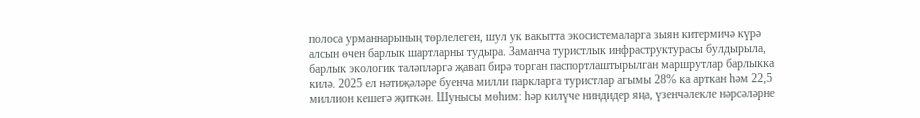полоса урманнарының төрлелеген, шул ук вакытта экосистемаларга зыян китермичә күрә алсын өчен барлык шартларны тудыра. Заманча туристлык инфраструктурасы булдырыла, барлык экологик таләпләргә җавап бирә торган паспортлаштырылган маршрутлар барлыкка килә. 2025 ел нәтиҗәләре буенча милли паркларга туристлар агымы 28% ка арткан һәм 22,5 миллион кешегә җиткән. Шунысы мөһим: һәр килүче ниндидер яңа, үзенчәлекле нәрсәләрне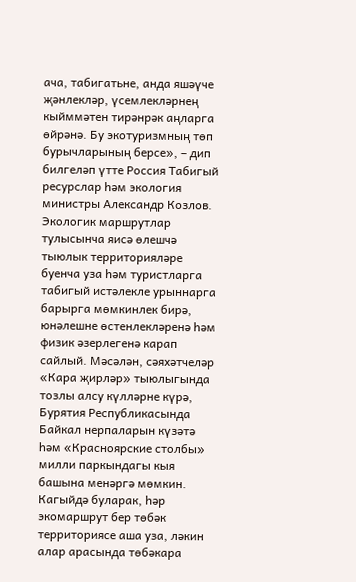ача, табигатьне, анда яшәүче җәнлекләр, үсемлекләрнең кыйммәтен тирәнрәк аңларга өйрәнә. Бу экотуризмның төп бурычларының берсе», – дип билгеләп үтте Россия Табигый ресурслар һәм экология министры Александр Козлов.
Экологик маршрутлар тулысынча яисә өлешчә тыюлык территорияләре буенча уза һәм туристларга табигый истәлекле урыннарга барырга мөмкинлек бирә, юнәлешне өстенлекләренә һәм физик әзерлегенә карап сайлый. Мәсәлән, сәяхәтчеләр «Кара җирләр» тыюлыгында тозлы алсу күлләрне күрә, Бурятия Республикасында Байкал нерпаларын күзәтә һәм «Красноярские столбы» милли паркындагы кыя башына менәргә мөмкин.
Кагыйдә буларак, һәр экомаршрут бер төбәк территориясе аша уза, ләкин алар арасында төбәкара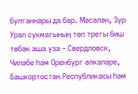булганнары да бар. Мәсәлән, Зур Урал сукмагының төп трегы биш төбәк аша уза – Свердловск, Чиләбе һәм Оренбург өлкәләре, Башкортостан Республикасы һәм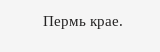Пермь крае.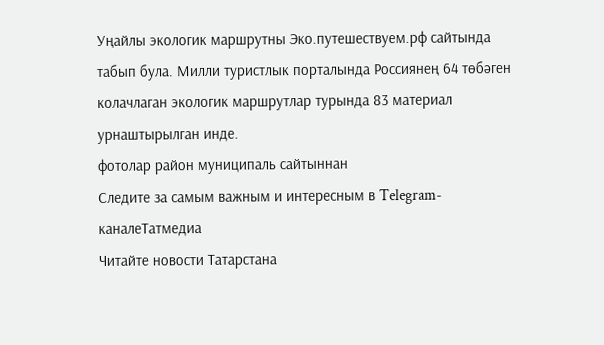Уңайлы экологик маршрутны Эко.путешествуем.рф сайтында табып була. Милли туристлык порталында Россиянең 64 төбәген колачлаган экологик маршрутлар турында 83 материал урнаштырылган инде.
фотолар район муниципаль сайтыннан
Следите за самым важным и интересным в Telegram-каналеТатмедиа
Читайте новости Татарстана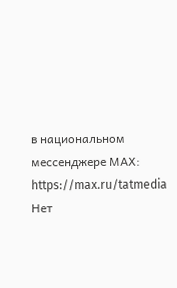в национальном мессенджере MАХ: https://max.ru/tatmedia
Нет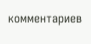комментариев